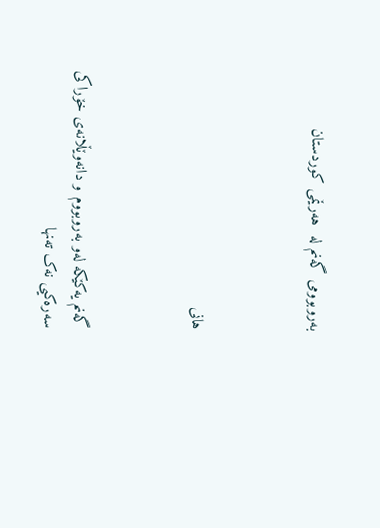بەروبوومی گەنم لە  هەرێمی کوردستان



هانی



گەنم یەکێکە لەو بەروبووم و دانەوێڵانەی خۆراکی سەرەکیی نەک تەنها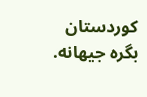کوردستان بگرە جیهانە.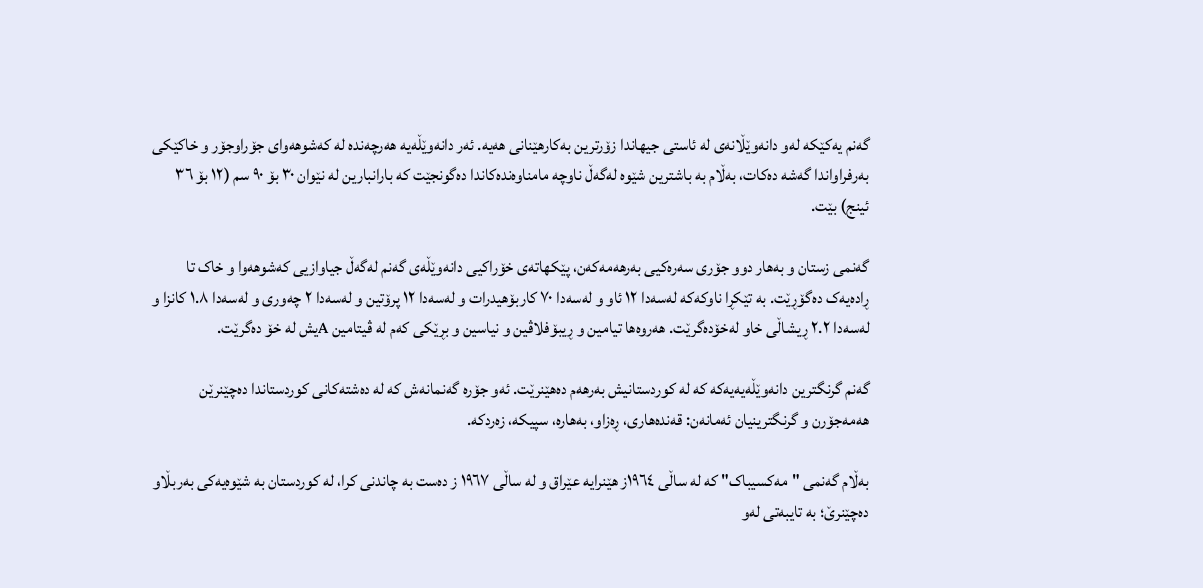گەنم یەکێکە لەو دانەوێڵانەی لە ئاستی جیهاندا زۆرترین بەکارهێنانی هەیە. ئەر دانەوێڵەیە هەرچەندە لە کەشوهەوای جۆراوجۆر و خاکێکی بەرفراواندا گەشە دەکات، بەڵام بە باشترین شێوە لەگەڵ ناوچە مامناوەندەکاندا دەگونجێت کە بارانبارین لە نێوان ٣٠ بۆ ٩٠ سم (١٢ بۆ ٣٦ ئینج) بێت.

گەنمی زستان و بەهار دوو جۆری سەرەکیی بەرهەمەکەن، پێکهاتەی خۆراکیی دانەوێڵەی گەنم لەگەڵ جیاوازیی کەشوهەوا و خاک تا ڕادەیەک دەگۆڕێت. بە تێکڕا ناوکەکە لەسەدا ١٢ ئاو و لەسەدا ٧٠ کاربۆهیدرات و لەسەدا ١٢ پرۆتین و لەسەدا ٢ چەوری و لەسەدا ١.٨ کانزا و لەسەدا ٢.٢ ڕیشاڵی خاو لەخۆدەگرێت. هەروەها تیامین و ڕیبۆفلاڤین و نیاسین و بڕێکی کەم لە ڤیتامین Aیش لە خۆ دەگرێت.

گەنم گرنگترین دانەوێڵەیەیەکە کە لە کوردستانیش بەرهەم دەهێنرێت. ئەو جۆرە گەنمانەش کە لە دەشتەکانی کوردستاندا دەچێنرێن هەمەجۆرن و گرنگترینیان ئەمانەن: قەندەهاری، ڕەزاو، بەهارە، سپیکە، زەردکە.

بەڵام گەنمی "مەکسیباک" کە لە ساڵی ١٩٦٤ز هێنرایە عێراق و لە ساڵی ١٩٦٧ ز دەست بە چاندنی کرا، لە کوردستان بە شێوەیەکی بەربڵاو دەچێنرێ؛ بە تایبەتی لەو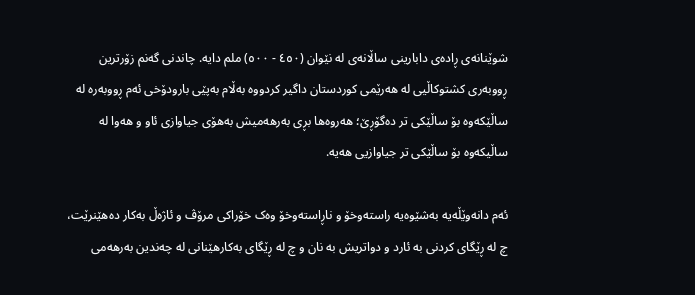شوێنانەی ڕادەی دابارینی ساڵانەی لە نێوان (٤٥٠ - ٥٠٠) ملم دایە. چاندنی گەنم زۆرترین ڕووبەری کشتوکاڵیی لە هەرێمی کوردستان داگیر کردووە بەڵام بەپێی بارودۆخی ئەم ڕووبەرە لە ساڵێکەوە بۆ ساڵێکی تر دەگۆڕێ؛ هەروەها بڕی بەرهەمیش بەهۆی جیاوازی ئاو و هەوا لە ساڵیکەوە بۆ ساڵێکی تر جیاوازیی هەیە.

ئەم دانەوێڵەیە بەشێوەیە راستەوخۆ و ناڕاستەوخۆ وەک خۆراکی مرۆڤ و ئاژەڵ بەکار دەهێنرێت، چ لە ڕێگای کردنی بە ئارد و دواتریش بە نان و چ لە ڕێگای بەکارهێنانی لە چەندین بەرهەمی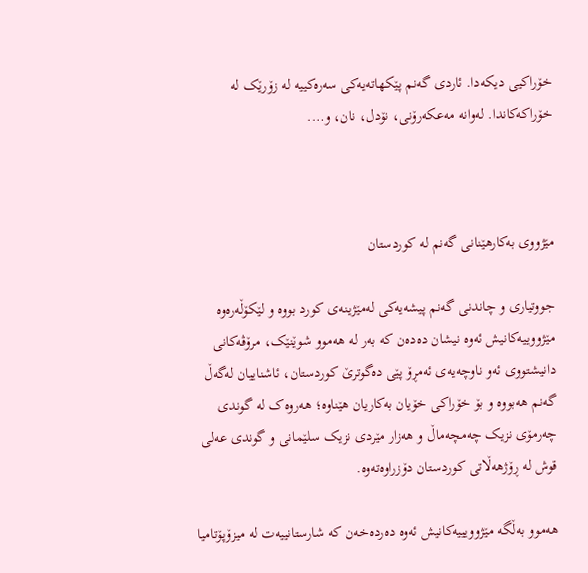خۆراکیی دیکەدا. ئاردی گەنم پێکهاتەیەکی سەرەکییە لە زۆرێک لە خۆراکەکاندا. لەوانە مەعکەرۆنی، نۆدل، نان، و….



مێژووی بەکارهێنانی گەنم لە کوردستان

جووتیاری و چاندنی گەنم پیشەیەکی لەمێژینەی کورد بووە و لێکۆڵەرەوە مێژووییەکانیش ئەوە نیشان دەدەن کە بەر لە ھەموو شوێنێک، مرۆڤەکانی دانیشتووی ئەو ناوچەیەی ئەمڕۆ پێی دەگوترێ کوردستان، ئاشناییان لەگەڵ گەنم ھەبووە و بۆ خۆراکی خۆیان بەکاریان ھێناوە؛ ھەروەک لە گوندی چەرمۆی نزیک چەمچەماڵ و ھەزار مێردی نزیک سلێمانی و گوندی عەلی قوش لە ڕۆژھەڵاتی کوردستان دۆزراوەتەوە.

ھەموو بەڵگە مێژوویییەکانیش ئەوە دەردەخەن کە شارستانییەت لە میزۆپۆتامیا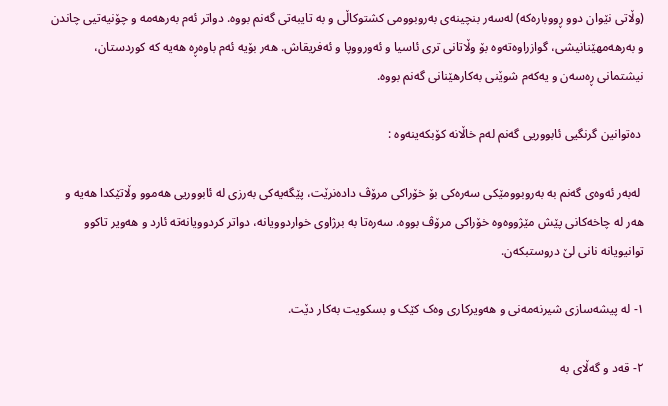(وڵاتی نێوان دوو ڕووبارەکە) لەسەر بنچینەی بەروبوومی کشتوکاڵی و بە تایبەتی گەنم بووە. دواتر ئەم بەرهەمە و چۆنیەتیی چاندن و بەرهەمهێنانیشی، گوازراوەتەوە بۆ وڵاتانی تری ئاسیا و ئەورووپا و ئەفریقاش. هەر بۆیە ئەم باوەڕە هەیە کە کوردستان، نیشتمانی ڕەسەن و یەکەم شوێنی بەکارهێنانی گەنم بووە.

 دەتوانین گرنگیی ئابووریی گەنم لەم خاڵانە کۆبکەینەوە :

 لەبەر ئەوەی گەنم بە بەروبوومێکی سەرەکی بۆ خۆراکی مرۆڤ دادەنرێت، پێگەیەکی بەرزی لە ئابووریی ھەموو وڵاتێکدا ھەیە و ھەر لە چاخەکانی پێش مێژووەوە خۆراکی مرۆڤ بووە. سەرەتا بە برژاوی خواردوویانە، دواتر کردوویانەتە ئارد و ھەویر تاکوو توانیویانە نانی لێ دروستبکەن.

١- لە پیشەسازی شیرنەمەنی و ھەویرکاری وەک کێک و بسکویت بەکار دێت.

٢- قەد و گەڵای بە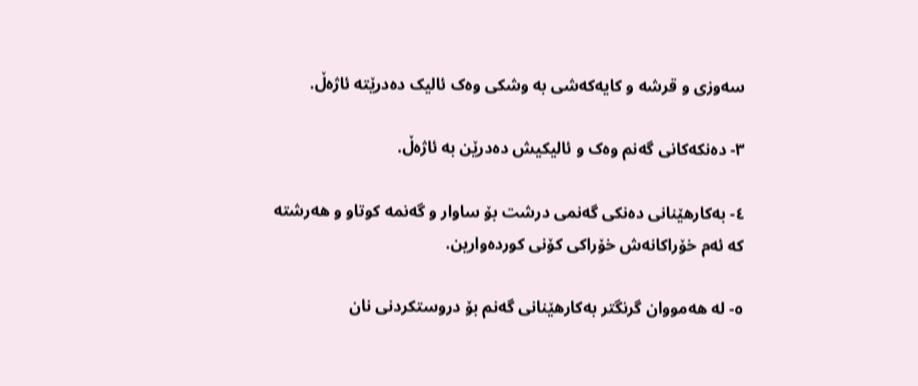سەوزی و قرشە و کایەکەشی بە وشکی وەک ئالیک دەدرێتە ئاژەڵ.

٣- دەنکەکانی گەنم وەک و ئالیکیش دەدرێن بە ئاژەڵ.

٤- بەکارھێنانی دەنکی گەنمی درشت بۆ ساوار و گەنمە کوتاو و ھەرشتە کە ئەم خۆراکانەش خۆراکی کۆنی کوردەوارین.

٥- لە هەمووان گرنگتر بەکارهێنانی گەنم بۆ دروستکردنی نان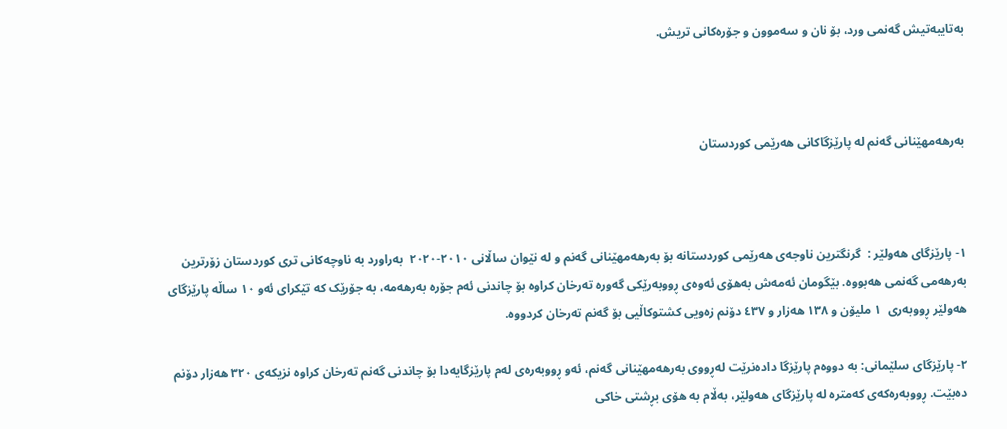بەتایبەتیش گەنمی ورد، بۆ نان و سەموون و جۆرەکانی تریش.



بەرهەمهێنانی گەنم لە پارێزگاکانی هەرێمی کوردستان



١- پارێزگای هەولێر :  گرنگترین ناوجەی هەرێمی کوردستانە بۆ بەرهەمهێنانی گەنم و لە نێوان ساڵانی ٢٠١٠-٢٠٢٠  بەراورد بە ناوچەکانی تری کوردستان زۆرترین بەرهەمی گەنمی هەبووە. بێگومان ئەمەش بەهۆی ئەوەی ڕووبەرێکی گەورە تەرخان کراوە بۆ چاندنی ئەم جۆرە بەرهەمە، بە جۆرێک کە تێکرای ئەو ١٠ ساڵە پارێزگای هەولێر ڕووبەری  ١ ملیۆن و ١٣٨ هەزار و ٤٣٧ دۆنم زەویی کشتوکاڵیی بۆ گەنم تەرخان کردووە.

٢- پارێزگای سلێمانی: بە دووەم پارێزگا دادەنرێت لەڕووی بەرهەمهێنانی گەنم، ئەو ڕووبەرەی لەم پارێزگایەدا بۆ چاندنی گەنم تەرخان کراوە نزیکەی ٣٢٠ هەزار دۆنم دەبێت. ڕووبەرەکەی کەمترە لە پارێزگای هەولێر، بەڵام بە هۆی بڕشتی خاکی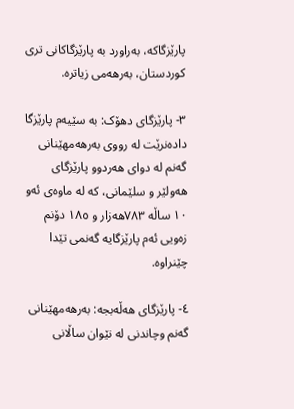پارێزگاکە، بەراورد بە پارێزگاکانی تری کوردستان، بەرهەمی زیاترە.

٣- پارێزگای دهۆک: بە سێیەم پارێزگا دادەنرێت لە رووی بەرهەمهێنانی گەنم لە دوای هەردوو پارێزگای هەولێر و سلێمانی، کە لە ماوەی ئەو ١٠ ساڵە ٧٨٣هەزار و ١٨٥ دۆنم زەویی ئەم پارێزگایە گەنمی تێدا چێنراوە.

٤- پارێزگای هەڵەبجە: بەرهەمهێنانی گەنم وچاندنی لە نێوان ساڵانی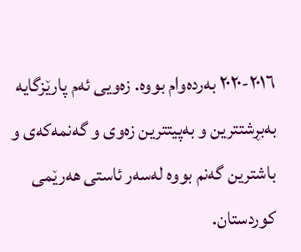٢٠١٦-٢٠٢٠ بەردەوام بووە. زەویی ئەم پارێزگایە بەبڕشتترین و بەپیتترین زەوی و گەنمەکەی و باشترین گەنم بووە لەسەر ئاستی هەرێمی کوردستان.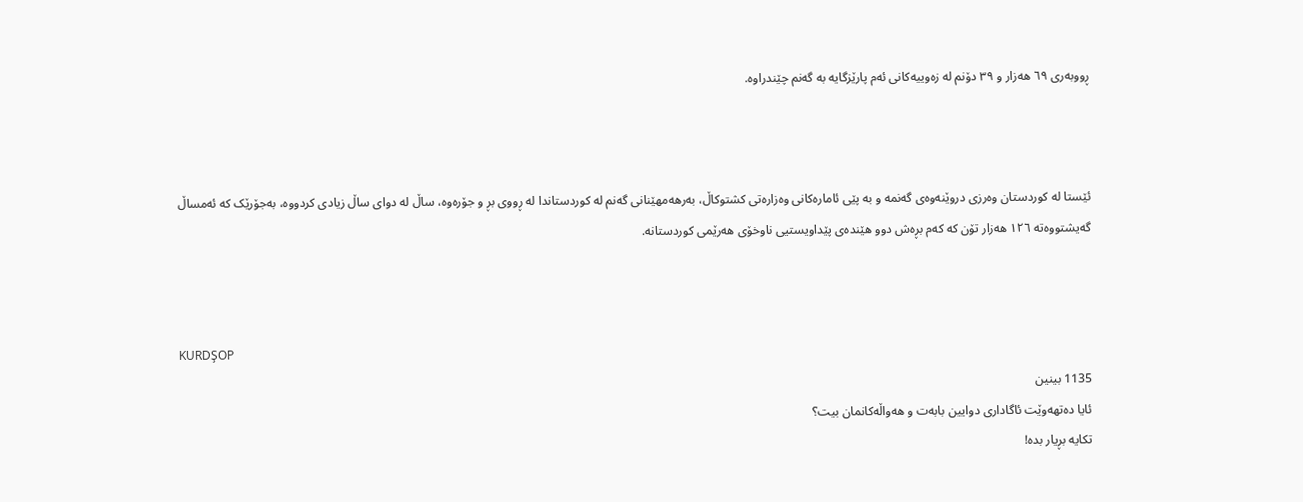ڕووبەری ٦٩ هەزار و ٣٩ دۆنم لە زەوییەکانی ئەم پارێزگایە بە گەنم چێندراوە.



ئێستا لە کوردستان وەرزی دروێنەوەی گەنمە و بە پێی ئامارەکانی وەزارەتی کشتوکاڵ، بەرهەمهێنانی گەنم لە کوردستاندا لە ڕووی بڕ و جۆرەوە، ساڵ لە دوای ساڵ زیادی کردووە، بەجۆرێک کە ئەمساڵ گەیشتووەتە ١٢٦ هەزار تۆن کە کەم بڕەش دوو هێندەی پێداویستیی ناوخۆی هەرێمی کوردستانە.



KURDŞOP
1135 بینین
ئایا دەتهەوێت ئاگاداری دوایین بابەت و هەواڵەکانمان بیت؟
تکایە بڕیار بدە!